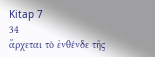Kitap 7
34
ἄρχεται τὸ ἐνθένδε τῆς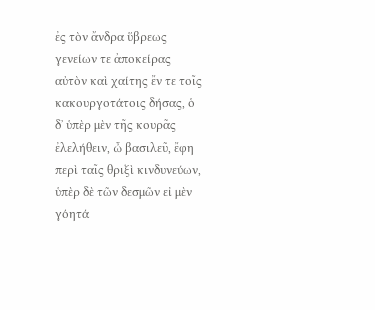ἐς τὸν ἄνδρα ὕβρεως γενείων τε ἀποκείρας αὐτὸν καὶ χαίτης ἔν τε τοῖς κακουργοτάτοις δήσας, ὁ δʼ ὑπὲρ μὲν τῆς κουρᾶς ἐλελήθειν, ὦ βασιλεῦ, ἔφη περὶ ταῖς θριξὶ κινδυνεύων, ὑπὲρ δὲ τῶν δεσμῶν εἰ μὲν γόητά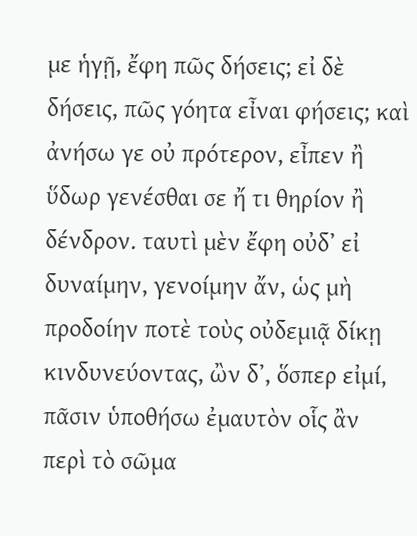με ἡγῇ, ἔφη πῶς δήσεις; εἰ δὲ δήσεις, πῶς γόητα εἶναι φήσεις; καὶ ἀνήσω γε οὐ πρότερον, εἶπεν ἢ ὕδωρ γενέσθαι σε ἤ τι θηρίον ἢ δένδρον. ταυτὶ μὲν ἔφη οὐδʼ εἰ δυναίμην, γενοίμην ἄν, ὡς μὴ προδοίην ποτὲ τοὺς οὐδεμιᾷ δίκῃ κινδυνεύοντας, ὢν δʼ, ὅσπερ εἰμί, πᾶσιν ὑποθήσω ἐμαυτὸν οἷς ἂν περὶ τὸ σῶμα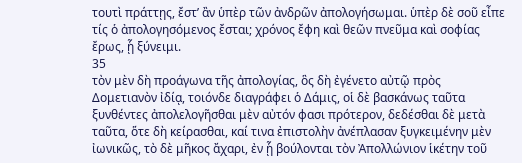τουτὶ πράττῃς, ἔστʼ ἂν ὑπὲρ τῶν ἀνδρῶν ἀπολογήσωμαι. ὑπὲρ δὲ σοῦ εἶπε τίς ὁ ἀπολογησόμενος ἔσται; χρόνος ἔφη καὶ θεῶν πνεῦμα καὶ σοφίας ἔρως, ᾗ ξύνειμι.
35
τὸν μὲν δὴ προάγωνα τῆς ἀπολογίας, ὃς δὴ ἐγένετο αὐτῷ πρὸς Δομετιανὸν ἰδίᾳ, τοιόνδε διαγράφει ὁ Δάμις, οἱ δὲ βασκάνως ταῦτα ξυνθέντες ἀπολελογῆσθαι μὲν αὐτόν φασι πρότερον, δεδέσθαι δὲ μετὰ ταῦτα, ὅτε δὴ κείρασθαι, καί τινα ἐπιστολὴν ἀνέπλασαν ξυγκειμένην μὲν ἰωνικῶς, τὸ δὲ μῆκος ἄχαρι, ἐν ᾗ βούλονται τὸν Ἀπολλώνιον ἱκέτην τοῦ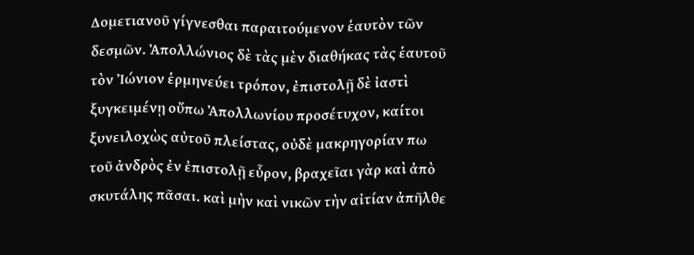Δομετιανοῦ γίγνεσθαι παραιτούμενον ἑαυτὸν τῶν δεσμῶν. Ἀπολλώνιος δὲ τὰς μὲν διαθήκας τὰς ἑαυτοῦ τὸν Ἰώνιον ἑρμηνεύει τρόπον, ἐπιστολῇ δὲ ἰαστὶ ξυγκειμένῃ οὔπω Ἀπολλωνίου προσέτυχον, καίτοι ξυνειλοχὼς αὐτοῦ πλείστας, οὐδὲ μακρηγορίαν πω τοῦ ἀνδρὸς ἐν ἐπιστολῇ εὗρον, βραχεῖαι γὰρ καὶ ἀπὸ σκυτάλης πᾶσαι. καὶ μὴν καὶ νικῶν τὴν αἰτίαν ἀπῆλθε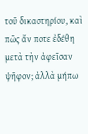τοῦ δικαστηρίου, καὶ πῶς ἄν ποτε ἐδέθη μετὰ τὴν ἀφεῖσαν ψῆφον; ἀλλὰ μήπω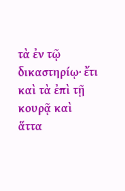τὰ ἐν τῷ δικαστηρίῳ· ἔτι καὶ τὰ ἐπὶ τῇ κουρᾷ καὶ ἅττα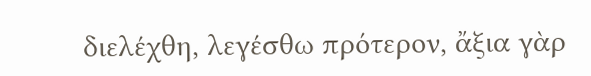διελέχθη, λεγέσθω πρότερον, ἄξια γὰρ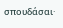σπουδάσαι·